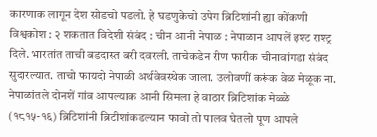कारणाक लागून देश सोडचो पडलो. हे घडणुकेचो उपेग ब्रिटिशांनी ह्या कोंकणी विश्वकोश : २ शकतात विदेशी संबंद : चीन आनी नेपाळ : नेपाळान आपलें इश्ट राश्ट्र दिले. भारतांत ताची बडदास्त बरी दवरली. ताचेकडेन रीण फारीक चीनावांगडा संबंद सुदारल्यात. ताचो फायदो नेपाळी अर्थवेवस्थेक जाला. उलोवणीं करूंक वेळ मेळूक ना. नेपाळांतले दोनशें गांव आपल्याक आनी सिमला हे वाठार ब्रिटिशांक मेळ्ळे (१८१५-१६) ब्रिटिशांनी ब्रिटीशांकडल्यान फावो तो पालव घेतलो पूण आपले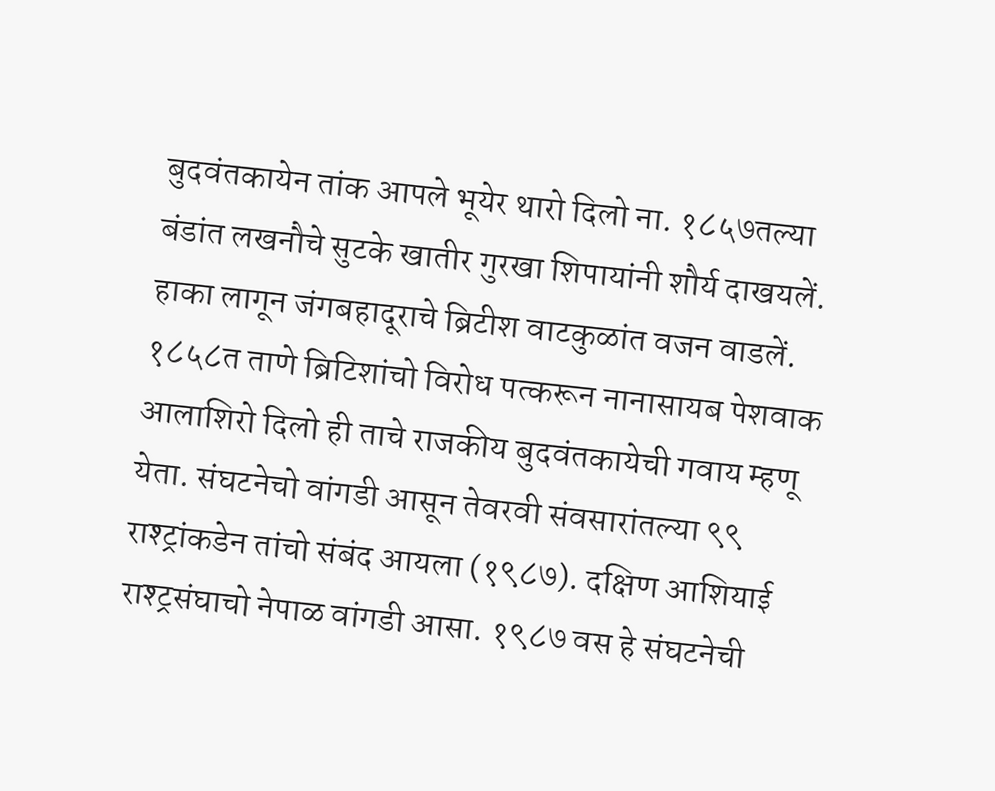बुदवंतकायेन तांक आपले भूयेर थारो दिलो ना. १८५७तल्या बंडांत लखनौचे सुटके खातीर गुरखा शिपायांनी शौर्य दाखयलें. हाका लागून जंगबहादूराचे ब्रिटीश वाटकुळांत वजन वाडलें. १८५८त ताणे ब्रिटिशांचो विरोध पत्करून नानासायब पेशवाक आलाशिरो दिलो ही ताचे राजकीय बुदवंतकायेची गवाय म्हणू येता. संघटनेचो वांगडी आसून तेवरवी संवसारांतल्या ९९ राश्ट्रांकडेन तांचो संबंद आयला (१९८७). दक्षिण आशियाई राश्ट्रसंघाचो नेपाळ वांगडी आसा. १९८७ वस हे संघटनेची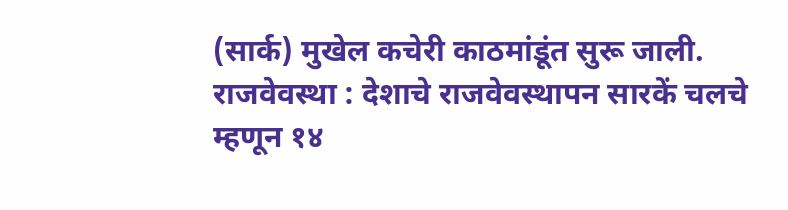(सार्क) मुखेल कचेरी काठमांडूंत सुरू जाली. राजवेवस्था : देशाचे राजवेवस्थापन सारकें चलचे म्हणून १४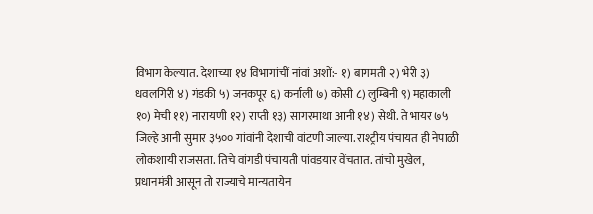विभाग केल्यात. देशाच्या १४ विभागांचीं नांवां अशों:- १) बागमती २) भेरी ३) धवलगिरी ४) गंडकी ५) जनकपूर ६) कर्नाली ७) कोसी ८) लुम्बिनी ९) महाकाली १०) मेची ११) नारायणी १२) राप्ती १३) सागरमाथा आनी १४) सेथी. ते भायर ७५ जिल्हे आनी सुमार ३५०० गांवांनी देशाची वांटणी जाल्या. राश्ट्रीय पंचायत ही नेपाळी लोकशायी राजसता. तिचे वांगडी पंचायती पांवडयार वेंचतात. तांचो मुखेल, प्रधानमंत्री आसून तो राज्याचे मान्यतायेन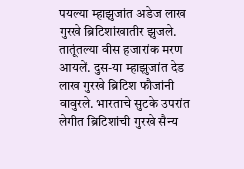पयल्या म्हाझुजांत अडेज लाख गुरखे ब्रिटिशांखातीर झुजले. तातूंतल्या वीस हजारांक मरण आयलें. दुस-या म्हाझुजांत देड लाख गुरखे ब्रिटिश फौजांनी वावुरले. भारताचे सुटके उपरांत लेगीत ब्रिटिशांची गुरखे सैन्य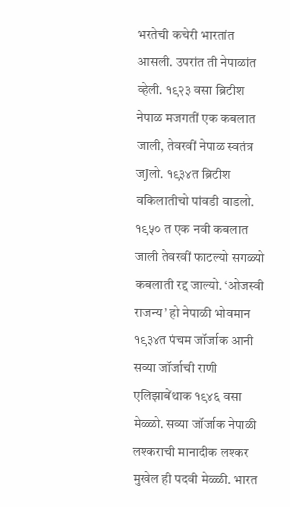भरतेची कचेरी भारतांत आसली. उपरांत ती नेपाळांत व्हेली. १९२३ वसा ब्रिटीश नेपाळ मजगतीं एक कबलात जाली, तेवरवीं नेपाळ स्वतंत्र जJलो. १९३४त ब्रिटीश वकिलातीचो पांवडी वाडलो. १९५० त एक नवी कबलात जाली तेवरवीं फाटल्यो सगळ्यो कबलाती रद्द जाल्यो. ‘ओजस्वी राजन्य’ हो नेपाळी भोवमान १९३४त पंचम जॉर्जाक आनी सव्या जॉर्जाची राणी एलिझाबेंथाक १९४६ वसा मेळ्ळो. सव्या जॉर्जाक नेपाळी लश्कराची मानादीक लश्कर मुखेल ही पदवी मेळ्ळी. भारत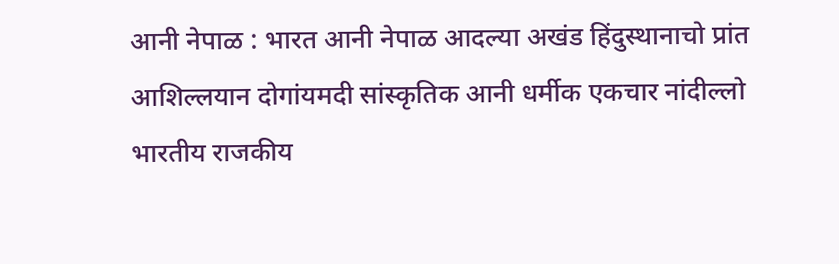आनी नेपाळ : भारत आनी नेपाळ आदल्या अखंड हिंदुस्थानाचो प्रांत आशिल्लयान दोगांयमदी सांस्कृतिक आनी धर्मीक एकचार नांदील्लो भारतीय राजकीय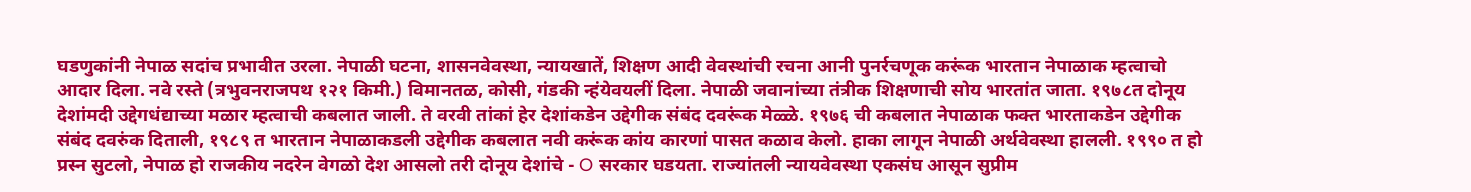घडणुकांनी नेपाळ सदांच प्रभावीत उरला. नेपाळी घटना, शासनवेवस्था, न्यायखातें, शिक्षण आदी वेवस्थांची रचना आनी पुनर्रचणूक करूंक भारतान नेपाळाक म्हत्वाचो आदार दिला. नवे रस्ते (त्रभुवनराजपथ १२१ किमी.) विमानतळ, कोसी, गंडकी न्हंयेवयलीं दिला. नेपाळी जवानांच्या तंत्रीक शिक्षणाची सोय भारतांत जाता. १९७८त दोनूय देशांमदी उद्देगधंद्याच्या मळार म्हत्वाची कबलात जाली. ते वरवी तांकां हेर देशांकडेन उद्देगीक संबंद दवरूंक मेळ्ळे. १९७६ ची कबलात नेपाळाक फक्त भारताकडेन उद्देगीक संबंद दवरुंक दिताली, १९८९ त भारतान नेपाळाकडली उद्देगीक कबलात नवी करूंक कांय कारणां पासत कळाव केलो. हाका लागून नेपाळी अर्थवेवस्था हालली. १९९० त हो प्रस्न सुटलो, नेपाळ हो राजकीय नदरेन वेगळो देश आसलो तरी दोनूय देशांचे - O सरकार घडयता. राज्यांतली न्यायवेवस्था एकसंघ आसून सुप्रीम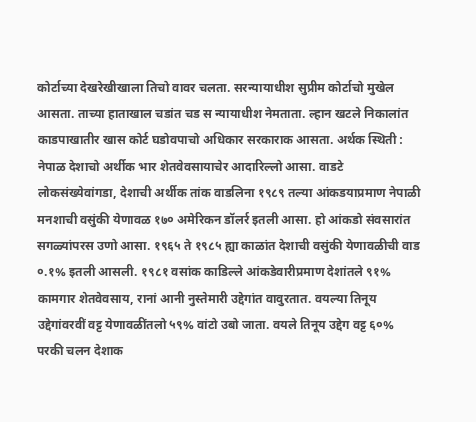कोर्टाच्या देखरेखीखाला तिचो वावर चलता. सरन्यायाधीश सुप्रीम कोर्टाचो मुखेल आसता. ताच्या हाताखाल चडांत चड स न्यायाधीश नेमताता. ल्हान खटले निकालांत काडपाखातीर खास कोर्ट घडोवपाचो अधिकार सरकाराक आसता. अर्थक स्थिती : नेपाळ देशाचो अर्थीक भार शेतवेवसायाचेर आदारिल्लो आसा. वाडटे लोकसंख्येवांगडा, देशाची अर्थीक तांक वाडलिना १९८९ तल्या आंकडयाप्रमाण नेपाळी मनशाची वसुंकी येणावळ १७० अमेरिकन डॉलर्र इतली आसा. हो आंकडो संवसारांत सगळ्यांपरस उणो आसा. १९६५ ते १९८५ ह्या काळांत देशाची वसुंकी येणावळीची वाड ०.१% इतली आसली. १९८१ वसांक काडिल्ले आंकडेवारीप्रमाण देशांतले ९१% कामगार शेतवेवसाय, रानां आनी नुस्तेमारी उद्देगांत वावुरतात. वयल्या तिनूय उद्देगांवरवीं वट्ट येणावळींतलो ५९% वांटो उबो जाता. वयले तिनूय उद्देग वट्ट ६०% परकी चलन देशाक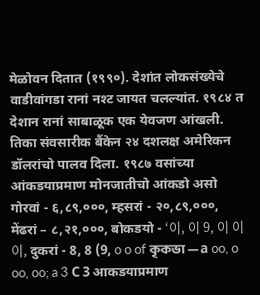मेळोवन दितात (१९९०). देशांत लोकसंख्येचे वाडीवांगडा रानां नश्ट जायत चलल्यांत. १९८४ त देशान रानां साबाळूक एक येवजण आंखली. तिका संवसारीक बैंकेन २४ दशलक्ष अमेरिकन डॉलरांचो पालव दिला. १९८७ वसांच्या आंकडयाप्रमाण मोनजातीचो आंकडो असो गोरवां - ६,८९,०००, म्हसरां - २०,८९,०००, मेंढरां – ८,२१,०००, बोकडयो - ‘이, 이 9, 이 이 이, दुकरां - 8, 8 (9, o o of কৃকভা — а oo, o oo, oo; a 3 С 3 आकडयाप्रमाण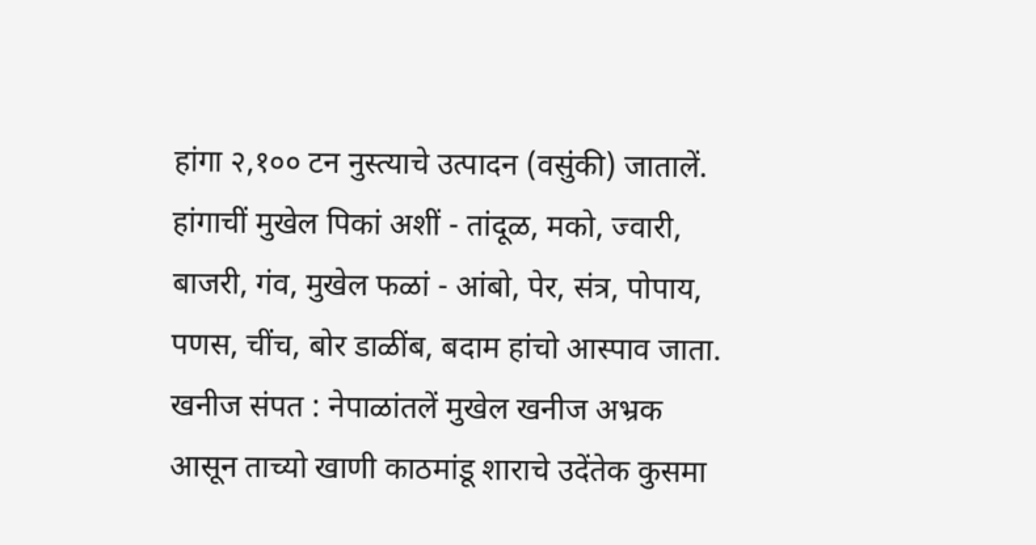हांगा २,१०० टन नुस्त्याचे उत्पादन (वसुंकी) जातालें. हांगाचीं मुखेल पिकां अशीं - तांदूळ, मको, ज्वारी, बाजरी, गंव, मुखेल फळां - आंबो, पेर, संत्र, पोपाय, पणस, चींच, बोर डाळींब, बदाम हांचो आस्पाव जाता. खनीज संपत : नेपाळांतलें मुखेल खनीज अभ्रक आसून ताच्यो खाणी काठमांडू शाराचे उदेंतेक कुसमा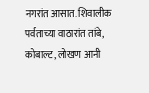नगरांत आसात. शिवालीक पर्वताच्या वाठारांत तांबे, कोबाल्ट, लोखण आनी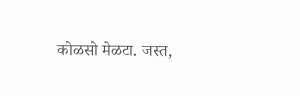कोळसो मेळटा. जस्त,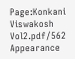Page:Konkani Viswakosh Vol2.pdf/562
Appearance